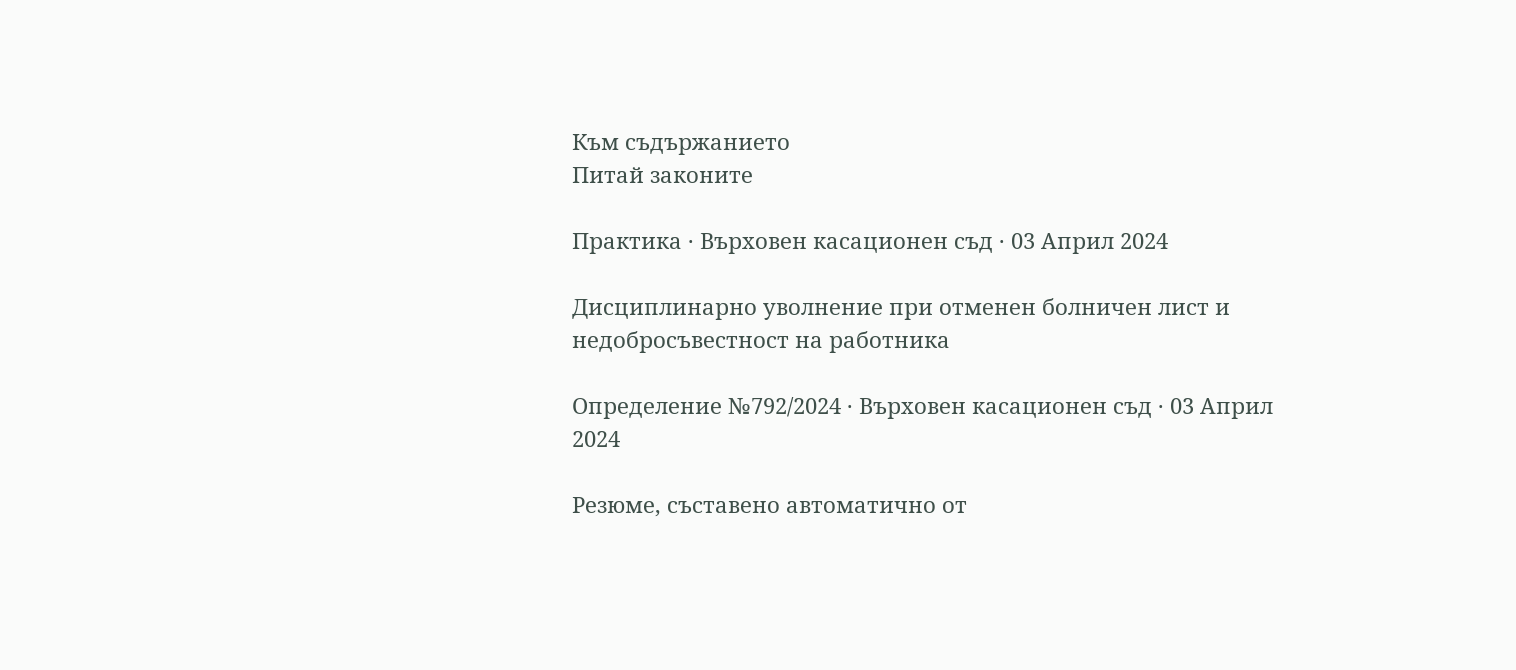Към съдържанието
Питай законите

Практика · Върховен касационен съд · 03 Април 2024

Дисциплинарно уволнение при отменен болничен лист и недобросъвестност на работника

Определение №792/2024 · Върховен касационен съд · 03 Април 2024

Резюме, съставено автоматично от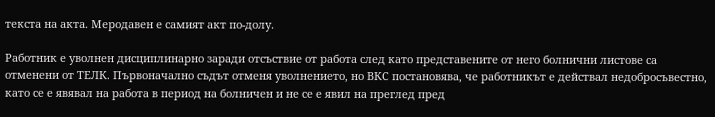текста на акта. Меродавен е самият акт по-долу.

Работник е уволнен дисциплинарно заради отсъствие от работа след като представените от него болнични листове са отменени от ТЕЛК. Първоначално съдът отменя уволнението, но ВКС постановява, че работникът е действал недобросъвестно, като се е явявал на работа в период на болничен и не се е явил на преглед пред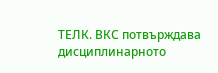ТЕЛК. ВКС потвърждава дисциплинарното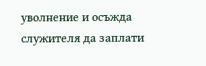уволнение и осъжда служителя да заплати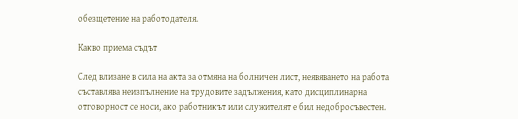обезщетение на работодателя.

Какво приема съдът

След влизане в сила на акта за отмяна на болничен лист, неявяването на работа съставлява неизпълнение на трудовите задължения, като дисциплинарна отговорност се носи, ако работникът или служителят е бил недобросъвестен.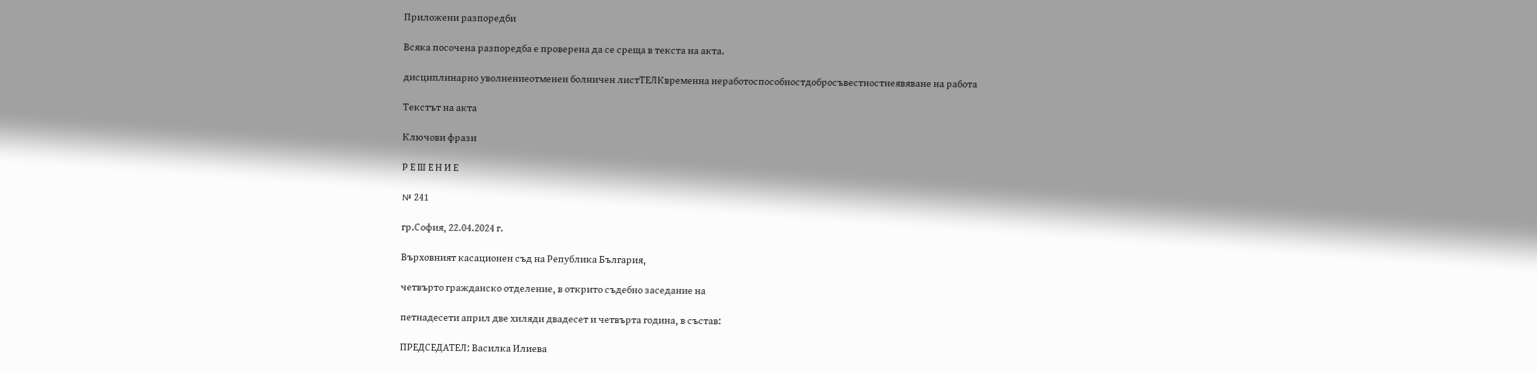Приложени разпоредби

Всяка посочена разпоредба е проверена да се среща в текста на акта.

дисциплинарно уволнениеотменен болничен листТЕЛКвременна неработоспособностдобросъвестностнеявяване на работа

Текстът на акта

Ключови фрази

Р Е Ш Е Н И Е

№ 241

гр.София, 22.04.2024 г.

Върховният касационен съд на Република България,

четвърто гражданско отделение, в открито съдебно заседание на

петнадесети април две хиляди двадесет и четвърта година, в състав:

ПРЕДСЕДАТЕЛ: Василка Илиева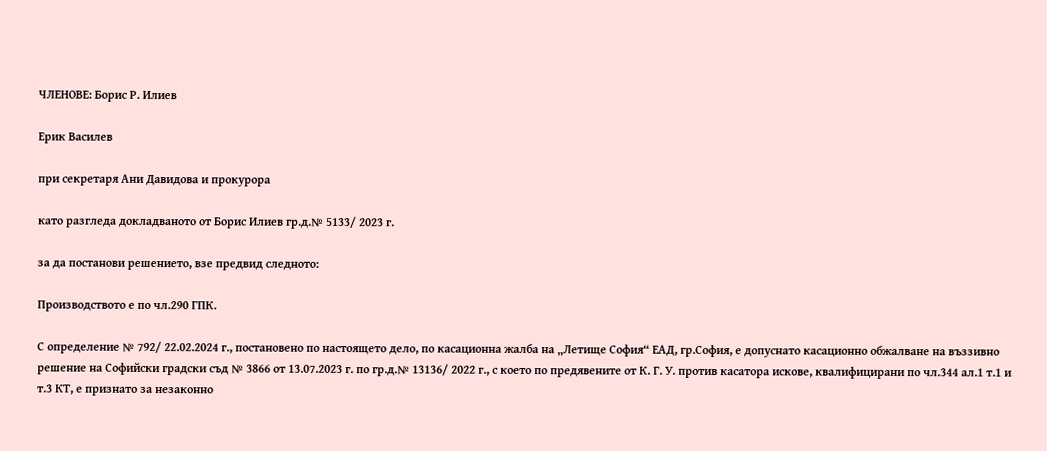ЧЛЕНОВЕ: Борис Р. Илиев

Ерик Василев

при секретаря Ани Давидова и прокурора

като разгледа докладваното от Борис Илиев гр.д.№ 5133/ 2023 г.

за да постанови решението, взе предвид следното:

Производството е по чл.290 ГПК.

С определение № 792/ 22.02.2024 г., постановено по настоящето дело, по касационна жалба на „Летище София“ ЕАД, гр.София, е допуснато касационно обжалване на въззивно решение на Софийски градски съд № 3866 от 13.07.2023 г. по гр.д.№ 13136/ 2022 г., с което по предявените от К. Г. У. против касатора искове, квалифицирани по чл.344 ал.1 т.1 и т.3 КТ, е признато за незаконно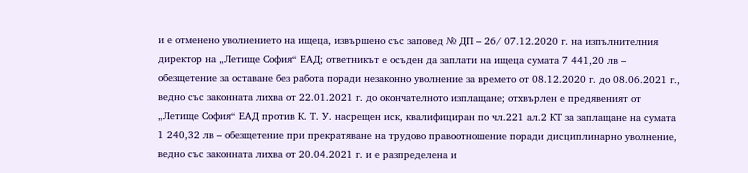и е отменено уволнението на ищеца, извършено със заповед № ДП – 26/ 07.12.2020 г. на изпълнителния директор на „Летище София“ ЕАД; ответникът е осъден да заплати на ищеца сумата 7 441,20 лв – обезщетение за оставане без работа поради незаконно уволнение за времето от 08.12.2020 г. до 08.06.2021 г., ведно със законната лихва от 22.01.2021 г. до окончателното изплащане; отхвърлен е предявеният от „Летище София“ ЕАД против К. Т. У. насрещен иск, квалифициран по чл.221 ал.2 КТ за заплащане на сумата 1 240,32 лв – обезщетение при прекратяване на трудово правоотношение поради дисциплинарно уволнение, ведно със законната лихва от 20.04.2021 г. и е разпределена и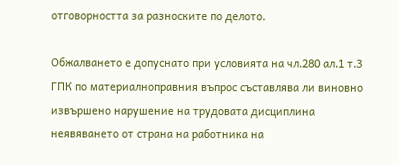отговорността за разноските по делото.

Обжалването е допуснато при условията на чл.280 ал.1 т.3 ГПК по материалноправния въпрос съставлява ли виновно извършено нарушение на трудовата дисциплина неявяването от страна на работника на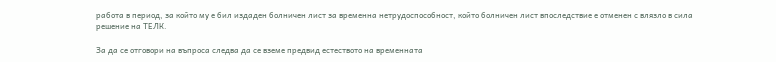работа в период, за който му е бил издаден болничен лист за временна нетрудоспособност, който болничен лист впоследствие е отменен с влязло в сила решение на ТЕЛК.

За да се отговори на въпроса следва да се вземе предвид естеството на временната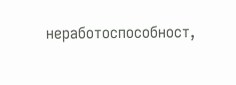неработоспособност,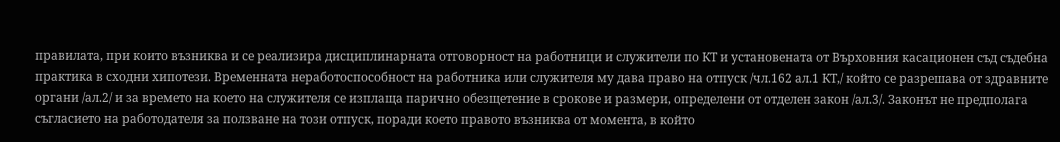правилата, при които възниква и се реализира дисциплинарната отговорност на работници и служители по КТ и установената от Върховния касационен съд съдебна практика в сходни хипотези. Временната неработоспособност на работника или служителя му дава право на отпуск /чл.162 ал.1 КТ,/ който се разрешава от здравните органи /ал.2/ и за времето на което на служителя се изплаща парично обезщетение в срокове и размери, определени от отделен закон /ал.3/. Законът не предполага съгласието на работодателя за ползване на този отпуск, поради което правото възниква от момента, в който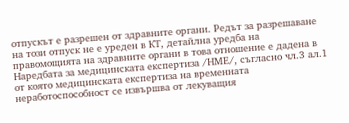отпускът е разрешен от здравните органи. Редът за разрешаване на този отпуск не е уреден в КТ, детайлна уредба на правомощията на здравните органи в това отношение е дадена в Наредбата за медицинската експертиза /НМЕ/, съгласно чл.3 ал.1 от която медицинската експертиза на временната неработоспособност се извършва от лекуващия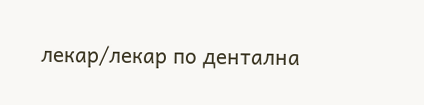лекар/лекар по дентална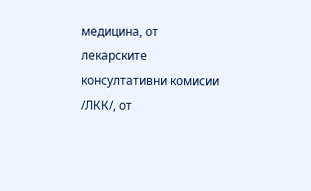медицина, от лекарските консултативни комисии /ЛКК/, от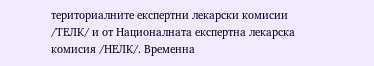териториалните експертни лекарски комисии /ТЕЛК/ и от Националната експертна лекарска комисия /НЕЛК/. Временна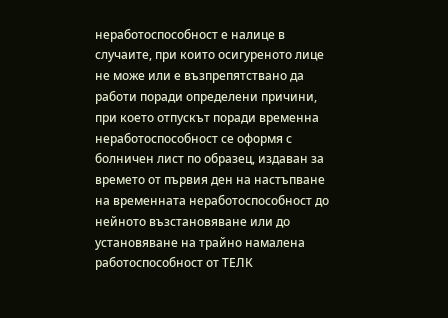неработоспособност е налице в случаите, при които осигуреното лице не може или е възпрепятствано да работи поради определени причини, при което отпускът поради временна неработоспособност се оформя с болничен лист по образец, издаван за времето от първия ден на настъпване на временната неработоспособност до нейното възстановяване или до установяване на трайно намалена работоспособност от ТЕЛК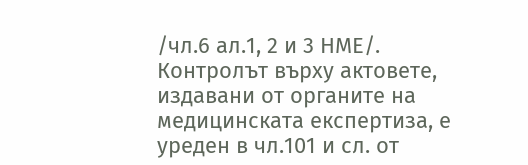/чл.6 ал.1, 2 и 3 НМЕ/. Контролът върху актовете, издавани от органите на медицинската експертиза, е уреден в чл.101 и сл. от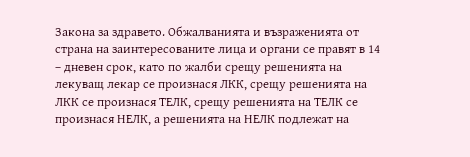Закона за здравето. Обжалванията и възраженията от страна на заинтересованите лица и органи се правят в 14 – дневен срок, като по жалби срещу решенията на лекуващ лекар се произнася ЛКК, срещу решенията на ЛКК се произнася ТЕЛК, срещу решенията на ТЕЛК се произнася НЕЛК, а решенията на НЕЛК подлежат на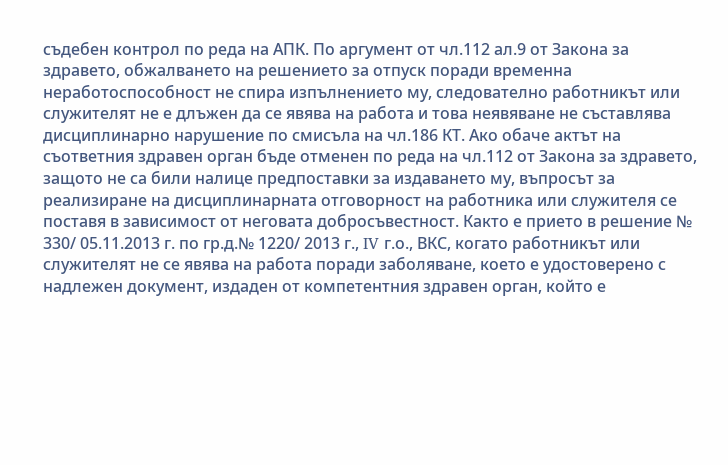съдебен контрол по реда на АПК. По аргумент от чл.112 ал.9 от Закона за здравето, обжалването на решението за отпуск поради временна неработоспособност не спира изпълнението му, следователно работникът или служителят не е длъжен да се явява на работа и това неявяване не съставлява дисциплинарно нарушение по смисъла на чл.186 КТ. Ако обаче актът на съответния здравен орган бъде отменен по реда на чл.112 от Закона за здравето, защото не са били налице предпоставки за издаването му, въпросът за реализиране на дисциплинарната отговорност на работника или служителя се поставя в зависимост от неговата добросъвестност. Както е прието в решение № 330/ 05.11.2013 г. по гр.д.№ 1220/ 2013 г., IV г.о., ВКС, когато работникът или служителят не се явява на работа поради заболяване, което е удостоверено с надлежен документ, издаден от компетентния здравен орган, който е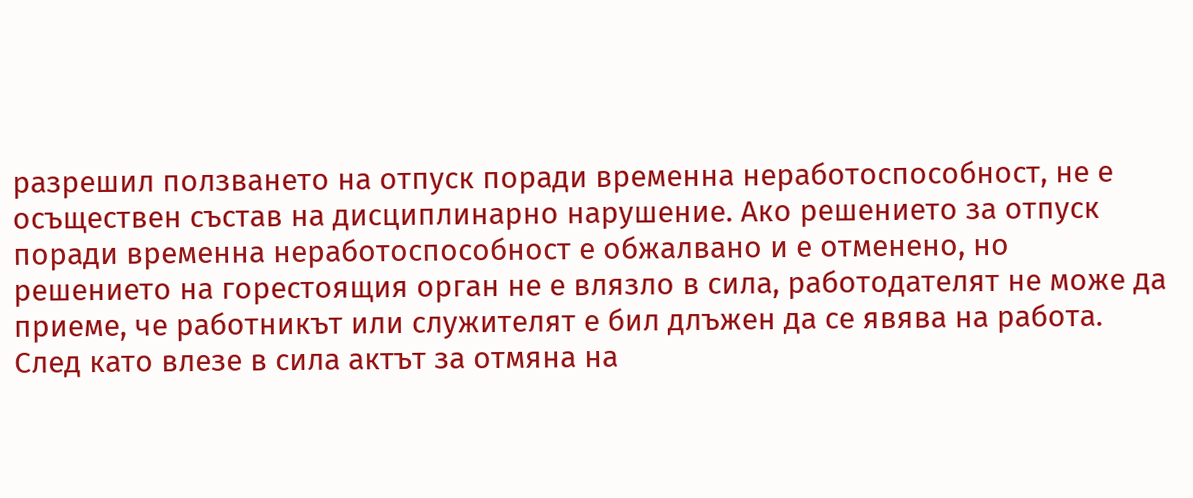разрешил ползването на отпуск поради временна неработоспособност, не е осъществен състав на дисциплинарно нарушение. Ако решението за отпуск поради временна неработоспособност е обжалвано и е отменено, но решението на горестоящия орган не е влязло в сила, работодателят не може да приеме, че работникът или служителят е бил длъжен да се явява на работа. След като влезе в сила актът за отмяна на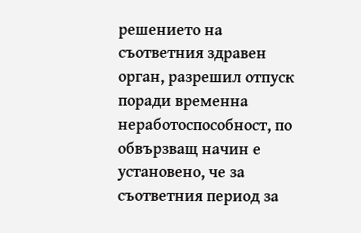решението на съответния здравен орган, разрешил отпуск поради временна неработоспособност, по обвързващ начин е установено, че за съответния период за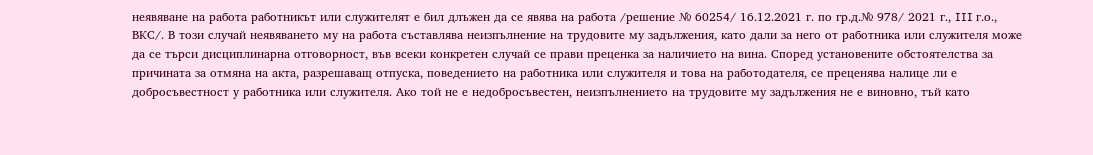неявяване на работа работникът или служителят е бил длъжен да се явява на работа /решение № 60254/ 16.12.2021 г. по гр.д.№ 978/ 2021 г., III г.о., ВКС/. В този случай неявяването му на работа съставлява неизпълнение на трудовите му задължения, като дали за него от работника или служителя може да се търси дисциплинарна отговорност, във всеки конкретен случай се прави преценка за наличието на вина. Според установените обстоятелства за причината за отмяна на акта, разрешаващ отпуска, поведението на работника или служителя и това на работодателя, се преценява налице ли е добросъвестност у работника или служителя. Ако той не е недобросъвестен, неизпълнението на трудовите му задължения не е виновно, тъй като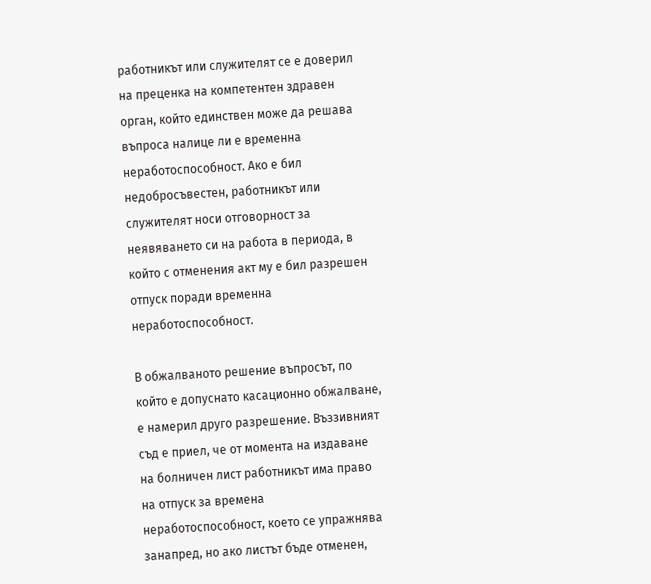работникът или служителят се е доверил на преценка на компетентен здравен орган, който единствен може да решава въпроса налице ли е временна неработоспособност. Ако е бил недобросъвестен, работникът или служителят носи отговорност за неявяването си на работа в периода, в който с отменения акт му е бил разрешен отпуск поради временна неработоспособност.

В обжалваното решение въпросът, по който е допуснато касационно обжалване, е намерил друго разрешение. Въззивният съд е приел, че от момента на издаване на болничен лист работникът има право на отпуск за времена неработоспособност, което се упражнява занапред, но ако листът бъде отменен,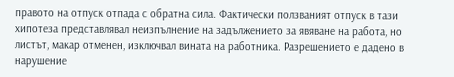правото на отпуск отпада с обратна сила. Фактически ползваният отпуск в тази хипотеза представлявал неизпълнение на задължението за явяване на работа, но листът, макар отменен, изключвал вината на работника. Разрешението е дадено в нарушение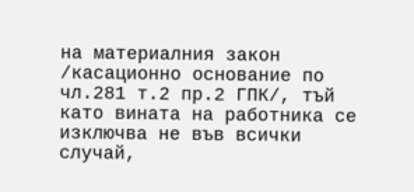на материалния закон /касационно основание по чл.281 т.2 пр.2 ГПК/, тъй като вината на работника се изключва не във всички случай,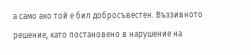а само ако той е бил добросъвестен. Въззивното решение, като постановено в нарушение на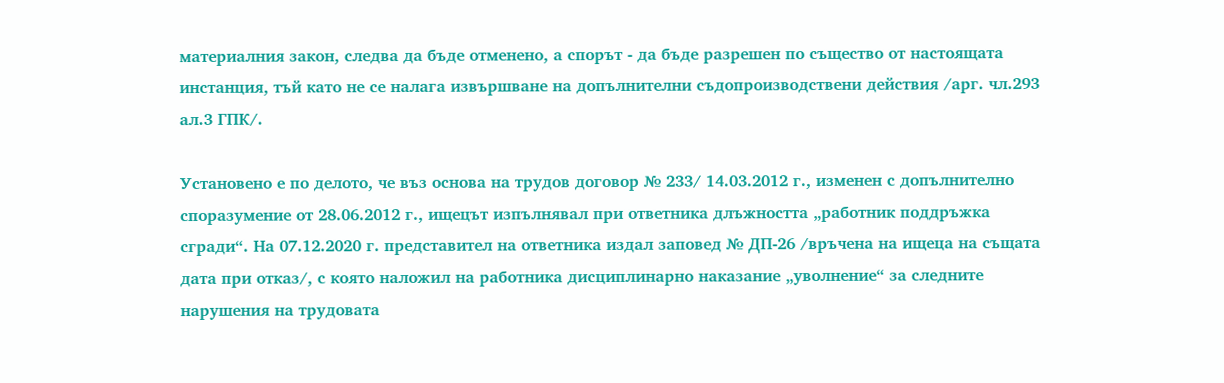материалния закон, следва да бъде отменено, а спорът - да бъде разрешен по същество от настоящата инстанция, тъй като не се налага извършване на допълнителни съдопроизводствени действия /арг. чл.293 ал.3 ГПК/.

Установено е по делото, че въз основа на трудов договор № 233/ 14.03.2012 г., изменен с допълнително споразумение от 28.06.2012 г., ищецът изпълнявал при ответника длъжността „работник поддръжка сгради“. На 07.12.2020 г. представител на ответника издал заповед № ДП-26 /връчена на ищеца на същата дата при отказ/, с която наложил на работника дисциплинарно наказание „уволнение“ за следните нарушения на трудовата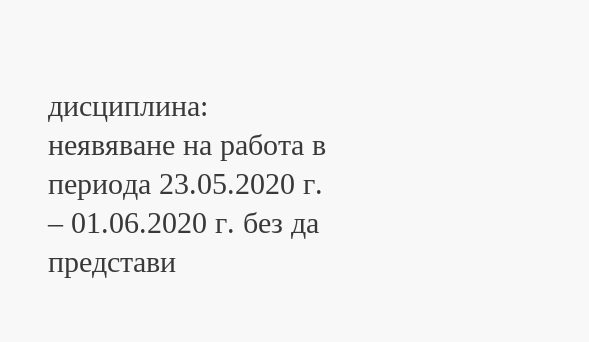дисциплина: неявяване на работа в периода 23.05.2020 г. – 01.06.2020 г. без да представи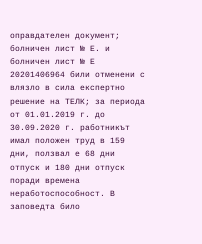оправдателен документ; болничен лист № Е. и болничен лист № Е 20201406964 били отменени с влязло в сила експертно решение на ТЕЛК; за периода от 01.01.2019 г. до 30.09.2020 г. работникът имал положен труд в 159 дни, ползвал е 68 дни отпуск и 180 дни отпуск поради времена неработоспособност. В заповедта било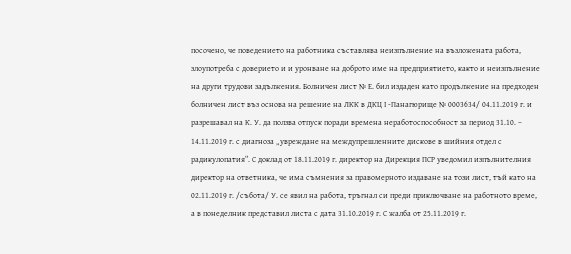посочено, че поведението на работника съставлява неизпълнение на възложената работа, злоупотреба с доверието и и уронване на доброто име на предприятието, както и неизпълнение на други трудови задължения. Болничен лист № Е. бил издаден като продължение на предходен болничен лист въз основа на решение на ЛКК в ДКЦ І -Панагюрище № 0003634/ 04.11.2019 г. и разрешавал на К. У. да ползва отпуск поради времена неработоспособност за период 31.10. – 14.11.2019 г. с диагноза „увреждане на междупрешленните дискове в шийния отдел с радикулопатия“. С доклад от 18.11.2019 г. директор на Дирекция ПСР уведомил изпълнителния директор на ответника, че има съмнения за правомерното издаване на този лист, тъй като на 02.11.2019 г. /събота/ У. се явил на работа, тръгнал си преди приключване на работното време, а в понеделник представил листа с дата 31.10.2019 г. С жалба от 25.11.2019 г.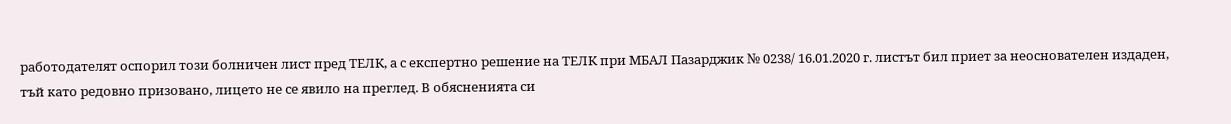работодателят оспорил този болничен лист пред ТЕЛК, а с експертно решение на ТЕЛК при МБАЛ Пазарджик № 0238/ 16.01.2020 г. листът бил приет за неоснователен издаден, тъй като редовно призовано, лицето не се явило на преглед. В обясненията си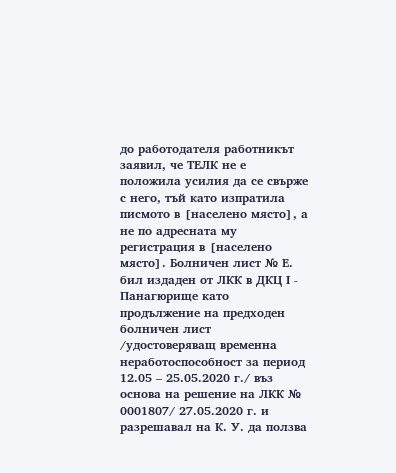до работодателя работникът заявил, че ТЕЛК не е положила усилия да се свърже с него, тъй като изпратила писмото в [населено място], а не по адресната му регистрация в [населено място]. Болничен лист № Е. бил издаден от ЛКК в ДКЦ І - Панагюрище като продължение на предходен болничен лист /удостоверяващ временна неработоспособност за период 12.05 – 25.05.2020 г./ въз основа на решение на ЛКК № 0001807/ 27.05.2020 г. и разрешавал на К. У. да ползва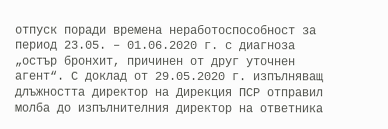отпуск поради времена неработоспособност за период 23.05. – 01.06.2020 г. с диагноза „остър бронхит, причинен от друг уточнен агент“. С доклад от 29.05.2020 г. изпълняващ длъжността директор на Дирекция ПСР отправил молба до изпълнителния директор на ответника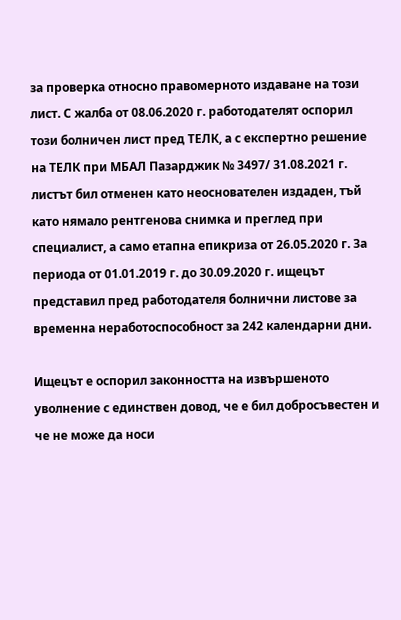за проверка относно правомерното издаване на този лист. С жалба от 08.06.2020 г. работодателят оспорил този болничен лист пред ТЕЛК, а с експертно решение на ТЕЛК при МБАЛ Пазарджик № 3497/ 31.08.2021 г. листът бил отменен като неоснователен издаден, тъй като нямало рентгенова снимка и преглед при специалист, а само етапна епикриза от 26.05.2020 г. За периода от 01.01.2019 г. до 30.09.2020 г. ищецът представил пред работодателя болнични листове за временна неработоспособност за 242 календарни дни.

Ищецът е оспорил законността на извършеното уволнение с единствен довод, че е бил добросъвестен и че не може да носи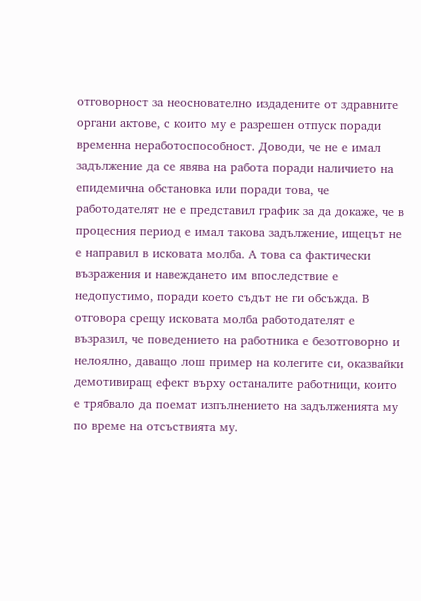отговорност за неоснователно издадените от здравните органи актове, с които му е разрешен отпуск поради временна неработоспособност. Доводи, че не е имал задължение да се явява на работа поради наличието на епидемична обстановка или поради това, че работодателят не е представил график за да докаже, че в процесния период е имал такова задължение, ищецът не е направил в исковата молба. А това са фактически възражения и навеждането им впоследствие е недопустимо, поради което съдът не ги обсъжда. В отговора срещу исковата молба работодателят е възразил, че поведението на работника е безотговорно и нелоялно, даващо лош пример на колегите си, оказвайки демотивиращ ефект върху останалите работници, които е трябвало да поемат изпълнението на задълженията му по време на отсъствията му.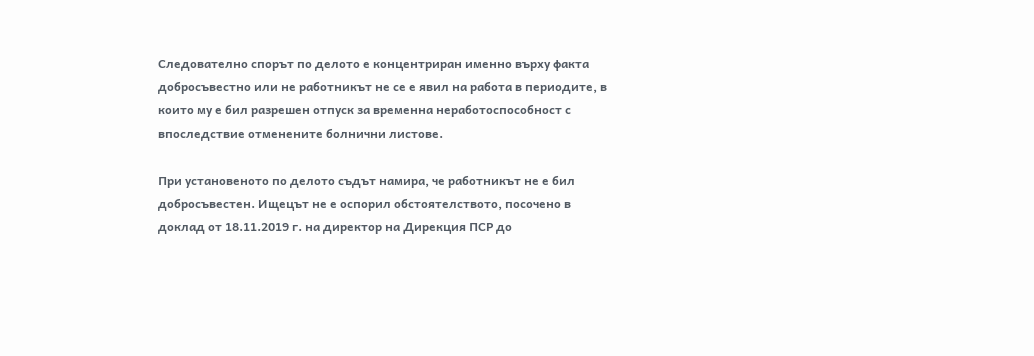Следователно спорът по делото е концентриран именно върху факта добросъвестно или не работникът не се е явил на работа в периодите, в които му е бил разрешен отпуск за временна неработоспособност с впоследствие отменените болнични листове.

При установеното по делото съдът намира, че работникът не е бил добросъвестен. Ищецът не е оспорил обстоятелството, посочено в доклад от 18.11.2019 г. на директор на Дирекция ПСР до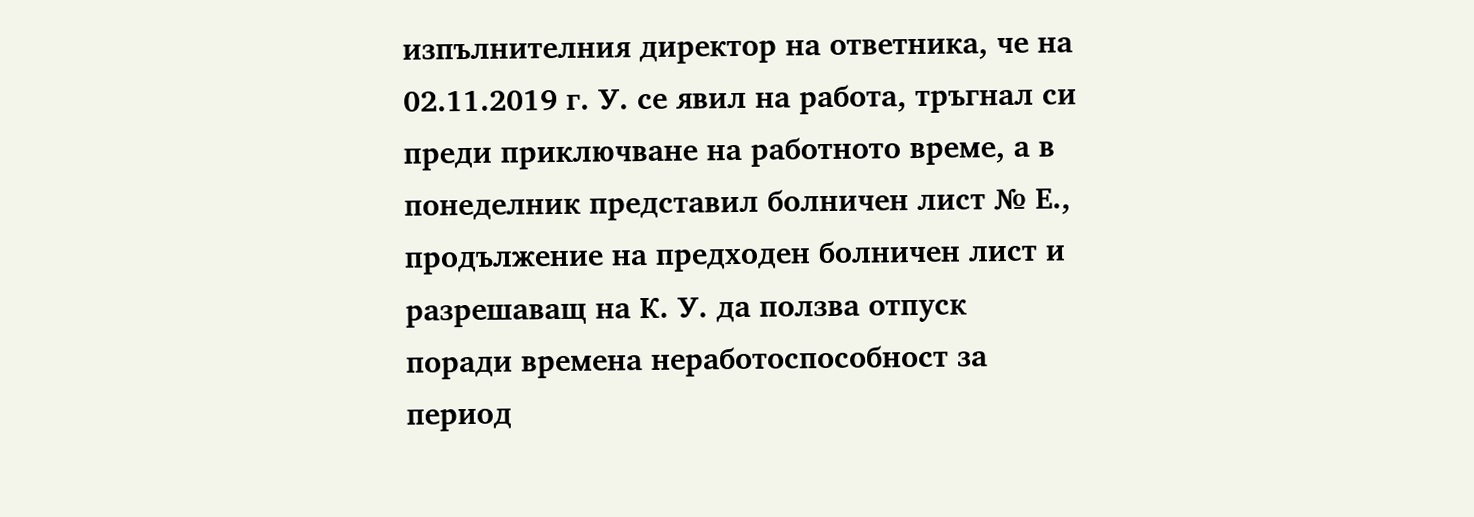изпълнителния директор на ответника, че на 02.11.2019 г. У. се явил на работа, тръгнал си преди приключване на работното време, а в понеделник представил болничен лист № Е., продължение на предходен болничен лист и разрешаващ на К. У. да ползва отпуск поради времена неработоспособност за период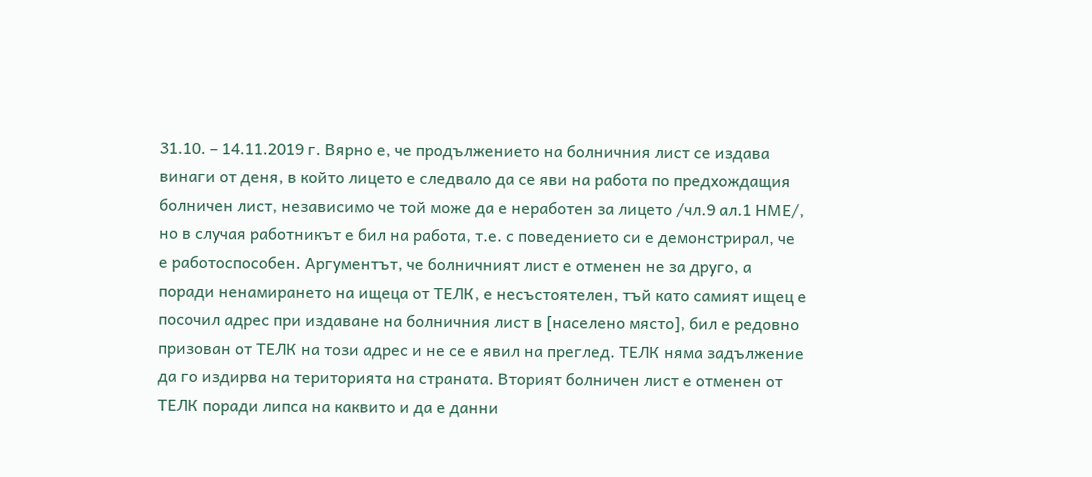31.10. – 14.11.2019 г. Вярно е, че продължението на болничния лист се издава винаги от деня, в който лицето е следвало да се яви на работа по предхождащия болничен лист, независимо че той може да е неработен за лицето /чл.9 ал.1 НМЕ/, но в случая работникът е бил на работа, т.е. с поведението си е демонстрирал, че е работоспособен. Аргументът, че болничният лист е отменен не за друго, а поради ненамирането на ищеца от ТЕЛК, е несъстоятелен, тъй като самият ищец е посочил адрес при издаване на болничния лист в [населено място], бил е редовно призован от ТЕЛК на този адрес и не се е явил на преглед. ТЕЛК няма задължение да го издирва на територията на страната. Вторият болничен лист е отменен от ТЕЛК поради липса на каквито и да е данни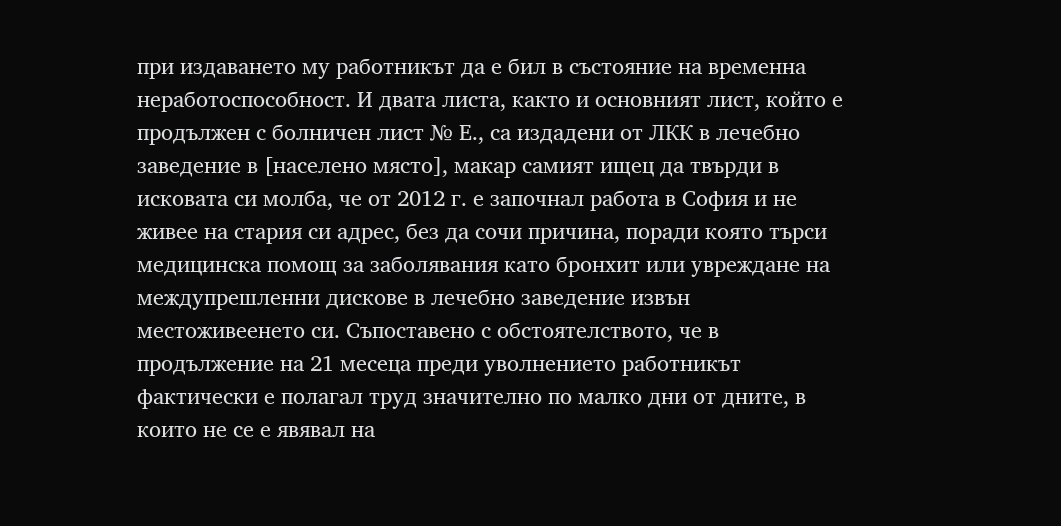при издаването му работникът да е бил в състояние на временна неработоспособност. И двата листа, както и основният лист, който е продължен с болничен лист № Е., са издадени от ЛКК в лечебно заведение в [населено място], макар самият ищец да твърди в исковата си молба, че от 2012 г. е започнал работа в София и не живее на стария си адрес, без да сочи причина, поради която търси медицинска помощ за заболявания като бронхит или увреждане на междупрешленни дискове в лечебно заведение извън местоживеенето си. Съпоставено с обстоятелството, че в продължение на 21 месеца преди уволнението работникът фактически е полагал труд значително по малко дни от дните, в които не се е явявал на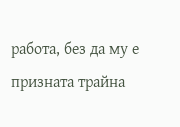работа, без да му е призната трайна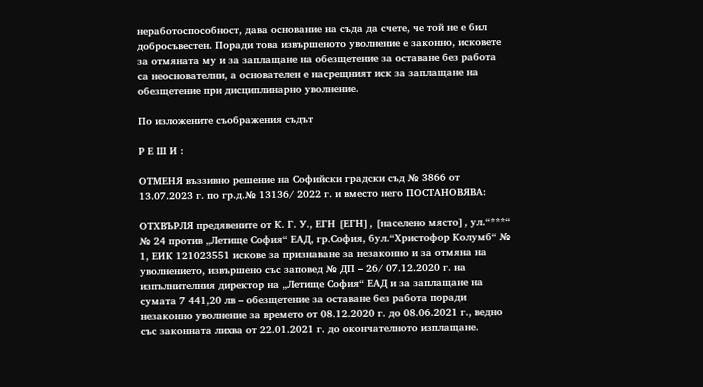неработоспособност, дава основание на съда да счете, че той не е бил добросъвестен. Поради това извършеното уволнение е законно, исковете за отмяната му и за заплащане на обезщетение за оставане без работа са неоснователни, а основателен е насрещният иск за заплащане на обезщетение при дисциплинарно уволнение.

По изложените съображения съдът

Р Е Ш И :

ОТМЕНЯ въззивно решение на Софийски градски съд № 3866 от 13.07.2023 г. по гр.д.№ 13136/ 2022 г. и вместо него ПОСТАНОВЯВА:

ОТХВЪРЛЯ предявените от К. Г. У., ЕГН [ЕГН], [населено място], ул.“***“ № 24 против „Летище София“ ЕАД, гр.София, бул.“Христофор Колумб“ № 1, ЕИК 121023551 искове за признаване за незаконно и за отмяна на уволнението, извършено със заповед № ДП – 26/ 07.12.2020 г. на изпълнителния директор на „Летище София“ ЕАД и за заплащане на сумата 7 441,20 лв – обезщетение за оставане без работа поради незаконно уволнение за времето от 08.12.2020 г. до 08.06.2021 г., ведно със законната лихва от 22.01.2021 г. до окончателното изплащане.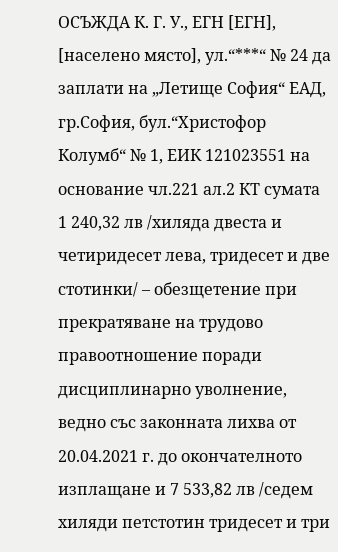ОСЪЖДА К. Г. У., ЕГН [ЕГН], [населено място], ул.“***“ № 24 да заплати на „Летище София“ ЕАД, гр.София, бул.“Христофор Колумб“ № 1, ЕИК 121023551 на основание чл.221 ал.2 КТ сумата 1 240,32 лв /хиляда двеста и четиридесет лева, тридесет и две стотинки/ – обезщетение при прекратяване на трудово правоотношение поради дисциплинарно уволнение, ведно със законната лихва от 20.04.2021 г. до окончателното изплащане и 7 533,82 лв /седем хиляди петстотин тридесет и три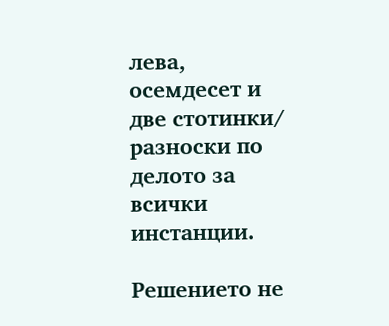лева, осемдесет и две стотинки/ разноски по делото за всички инстанции.

Решението не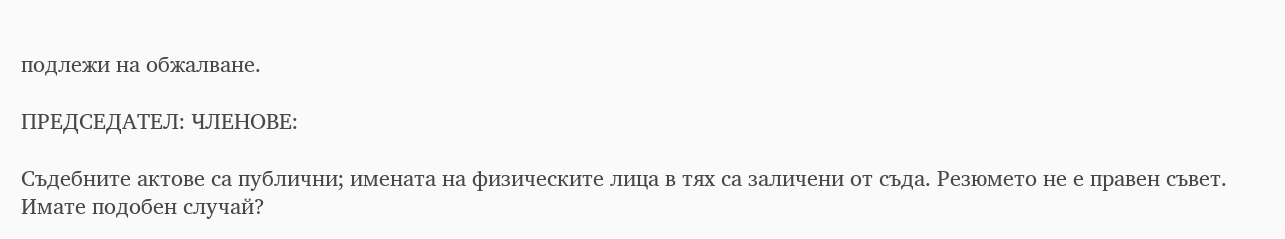подлежи на обжалване.

ПРЕДСЕДАТЕЛ: ЧЛЕНОВЕ:

Съдебните актове са публични; имената на физическите лица в тях са заличени от съда. Резюмето не е правен съвет. Имате подобен случай?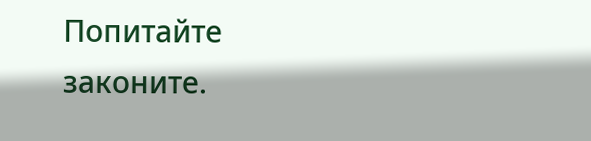Попитайте законите.